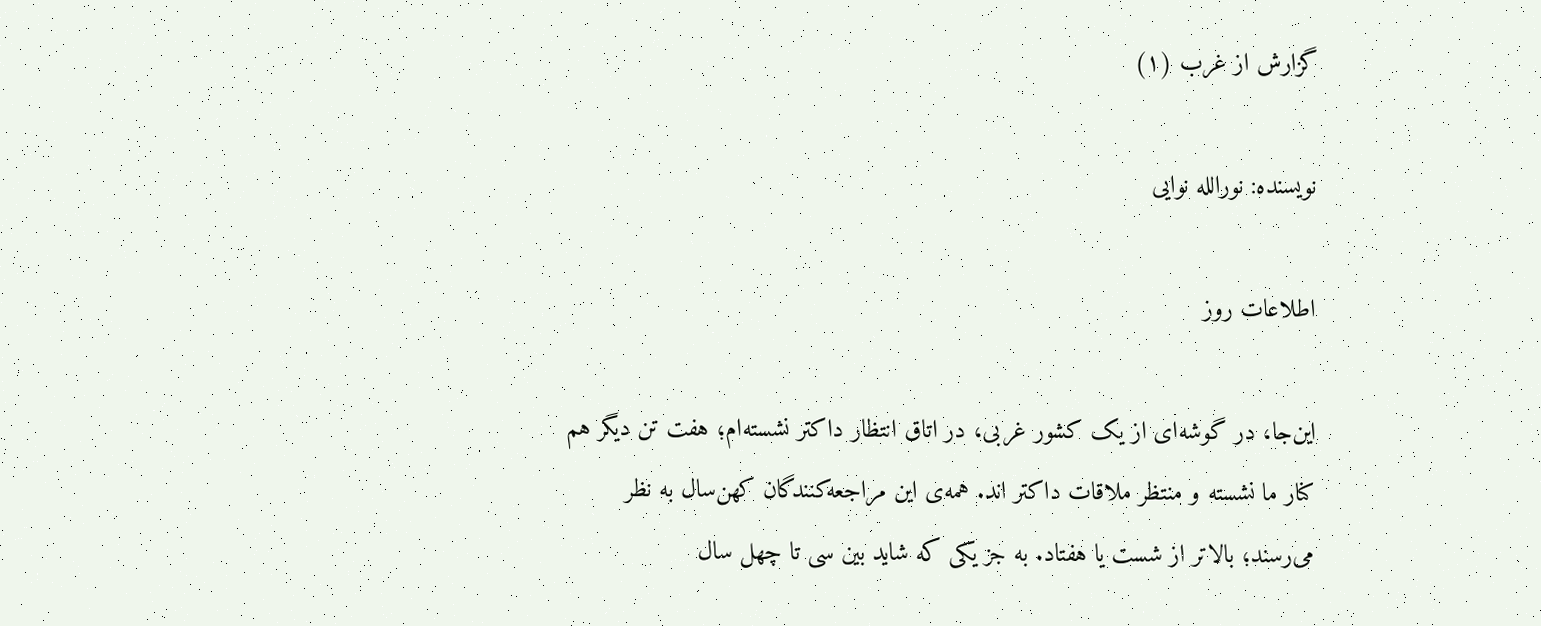گزارش از غرب (۱)

نویسنده: نورالله نوایی

اطلاعات روز

این‌جا، در گوشه‌ای از یک کشور غربی، در اتاق انتظار داکتر نشسته‌ام؛ هفت تن دیگر هم کنار ما نشسته و منتظر ملاقات داکتر اند. همه‌ی این مراجعه‌کنندگان کهن‌سال به نظر می‌رسند؛ بالاتر از شست یا هفتاد. به جز یکی که شاید بین سی تا چهل سال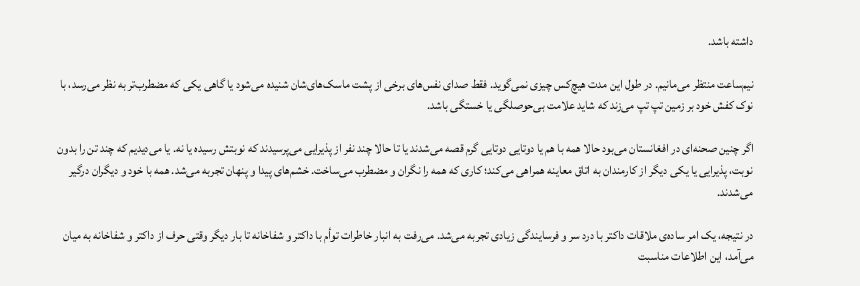داشته باشد.

نیم‌ساعت منتظر می‌مانیم. در طول این مدت هیچ‌کس چیزی نمی‌گوید. فقط صدای نفس‌های برخی از پشت ماسک‌های‌شان شنیده می‌شود یا گاهی یکی که مضطرب‌تر به نظر می‌رسد، با نوک کفش خود بر زمین تپ تپ می‌زند که شاید علامت بی‌حوصلگی یا خستگی باشد.

اگر چنین صحنه‌ای در افغانستان می‌بود حالا همه با هم یا دوتایی دوتایی گرم قصه می‌شدند یا تا حالا چند نفر از پذیرایی می‌پرسیدند که نوبتش رسیده یا نه. یا می‌دیدیم که چند تن را بدون نوبت، پذیرایی یا یکی دیگر از کارمندان به اتاق معاینه همراهی می‌کند؛ کاری که همه را نگران و مضطرب می‌ساخت. خشم‌های پیدا و پنهان تجربه می‌شد. همه با خود و دیگران درگیر می‌شدند.

در نتیجه، یک امر ساده‌ی ملاقات داکتر با درد سر و فرسایندگی زیادی تجربه می‌شد. می‌رفت به انبار خاطرات توأم با داکتر و شفاخانه تا بار دیگر وقتی حرف از داکتر و شفاخانه به میان می‌آمد، این اطلاعات مناسبت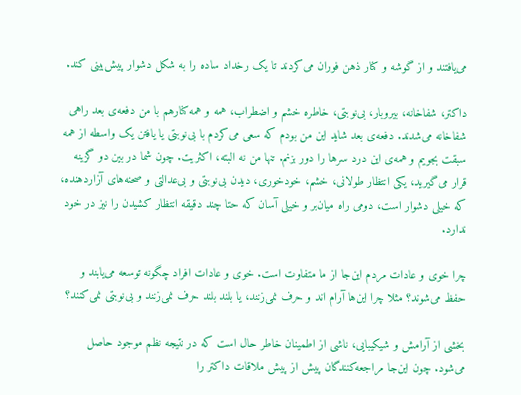می‌یافتند و از گوشه و کنار ذهن فوران می‌کردند تا یک رخداد ساده را به شکل دشوار پیش‌بینی کند.

داکتر، شفاخانه، بیروبار، بی‌نوبتی، خاطره خشم و اضطراب، همه و همه کنارهم با من دفعه‌ی بعد راهی شفاخانه می‌شدند. دفعه‌ی بعد شاید این من بودم که سعی می‌کردم با بی‌نوبتی یا یافتن یک واسطه از همه سبقت بجویم و همه‌ی این درد سرها را دور بزنم. تنها من نه البته، اکثریت. چون شما در بین دو گزینه قرار می‌گیرید، یکی انتظار طولانی، خشم، خودخوری، دیدن بی‌نوبتی و بی‌عدالتی و صحنه‌های آزاردهنده، که خیلی دشوار است، دومی راه میان‌بر و خیلی آسان که حتا چند دقیقه انتظار کشیدن را نیز در خود ندارد.

چرا خوی و عادات مردم این‌جا از ما متفاوت است. خوی و عادات افراد چگونه توسعه می‌یابند و حفظ می‌شوند؟ مثلا چرا این‌ها آرام اند و حرف نمی‌زنند، یا بلند بلند حرف نمی‌زنند و بی‌نوبتی نمی‌کنند؟

بخشی از آرامش و شیکیبایی، ناشی از اطمینان خاطر حال است که در نتیجه نظم موجود حاصل می‌شود. چون این‌جا مراجعه‌کنندگان پیش از پیش ملاقات داکتر را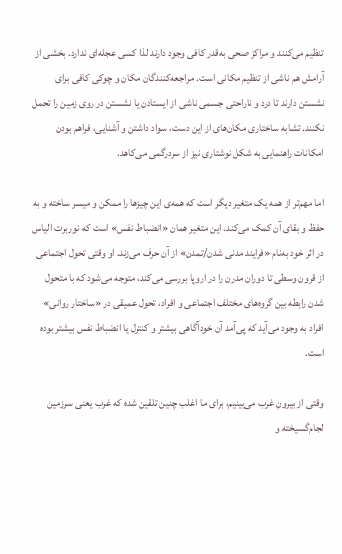تنظیم می‌کنند و مراکز صحی به‌قدر کافی وجود دارند لذا کسی عجله‌ای ندارد. بخشی از آرامش هم ناشی از تنظیم مکانی است. مراجعه‌کنندگان مکان و چوکی کافی برای نشستن دارند تا درد و ناراحتی جسمی ناشی از ایستادن یا نشستن در روی زمین را تحمل نکنند. تشابه ساختاری مکان‌های از این دست، سواد داشتن و آشنایی، فراهم بودن امکانات راهنمایی به شکل نوشتاری نیز از سردرگمی می‌کاهد.

اما مهم‌تر از همه یک متغیر دیگر است که همه‌ی این چیزها را ممکن و میسر ساخته و به حفظ و بقای آن کمک می‌کند. این متغیر همان «انضباط نفس» است که نوربرت الیاس در اثر خود به‌نام «فرایند مدنی شدن/تمدن» از آن حرف می‌زند. او وقتی تحول اجتماعی از قرون وسطی تا دوران مدرن را در اروپا بررسی می‌کند، متوجه می‌شود که با متحول شدن رابطه بین گروه‌های مختلف اجتماعی و افراد، تحول عمیقی در «ساختار روانی» افراد به وجود می‌آید که پی‌آمد آن خودآگاهی بیشتر و کنترل یا انضباط نفس بیشتر بوده است.

وقتی از بیرونِ غرب می‌بینیم، برای ما اغلب چنین تلقین شده که غرب یعنی سرزمین لجام‌گسیخته و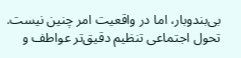بی‌بندوبار، اما در واقعیت امر چنین نیست. تحول اجتماعی تنظیم دقیق‌تر عواطف و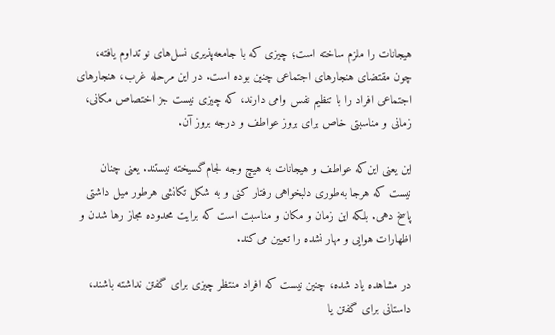هیجانات را ملزم ساخته است؛ چیزی که با جامعه‌پذیری نسل‌های نو تداوم یافته، چون مقتضای هنجارهای اجتماعی چنین بوده است. در این مرحله غرب، هنجارهای اجتماعی افراد را با تنظیم نفس وامی دارند، که چیزی نیست جز اختصاص مکانی، زمانی و مناسبتی خاص برای بروز عواطف و درجه بروز آن.

این یعنی این‌که عواطف و هیجانات به هیچ وجه لجام‌گسیخته نیستند. یعنی چنان نیست که هرجا به‌طوری دلبخواهی رفتار کنی و به شکل تکانشی هرطور میل داشتی پاسخ دهی. بلکه این زمان و مکان و مناسبت است که برایت محدوده مجاز رها شدن و اظهارات هوایی و مهار نشده را تعیین می‌کند.

در مشاهده یاد شده، چنین نیست که افراد منتظر چیزی برای گفتن نداشته باشند، داستانی برای گفتن یا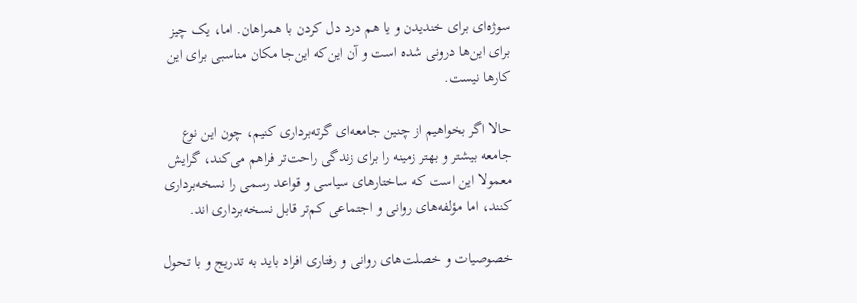سوژه‌ای برای خندیدن و یا هم درد دل کردن با همراهان. اما، یک چیز برای این‌ها درونی شده است و آن این‌که این‌جا مکان مناسبی برای این کارها نیست.

حالا اگر بخواهیم از چنین جامعه‌ای گرته‌برداری کنیم، چون این نوع جامعه بیشتر و بهتر زمینه را برای زندگی راحت‌تر فراهم می‌کند، گرایش معمولا این است که ساختارهای سیاسی و قواعد رسمی را نسخه‌برداری کنند، اما مؤلفه‌های روانی و اجتماعی کم‌تر قابل نسخه‌برداری اند.

خصوصیات و خصلت‌های روانی و رفتاری افراد باید به تدریج و با تحول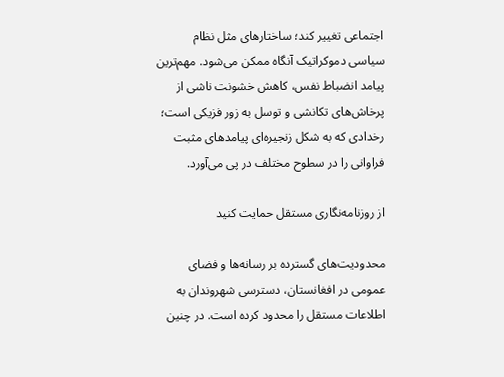اجتماعی تغییر کند؛ ساختارهای مثل نظام سیاسی دموکراتیک آنگاه ممکن می‌شود. مهم‌ترین پیامد انضباط نفس، کاهش خشونت ناشی از پرخاش‌های تکانشی و توسل به زور فزیکی است؛ رخدادی که به شکل زنجیره‌ای پیامدهای مثبت فراوانی را در سطوح مختلف در پی می‌آورد.

از روزنامه‌نگاری مستقل حمایت کنید

محدودیت‌های گسترده بر رسانه‌ها و فضای عمومی در افغانستان، دسترسی شهروندان به اطلاعات مستقل را محدود کرده است. در چنین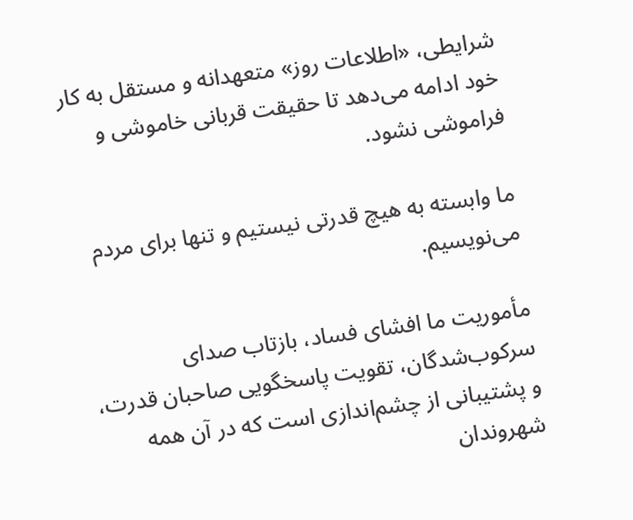شرایطی، «اطلاعات روز» متعهدانه و مستقل به کار خود ادامه می‌دهد تا حقیقت قربانی خاموشی و فراموشی نشود.

ما وابسته به هیچ قدرتی نیستیم و تنها برای مردم می‌نویسیم.

مأموریت ما افشای فساد، بازتاب صدای سرکوب‌شدگان، تقویت پاسخگویی صاحبان قدرت، و پشتیبانی از چشم‌اندازی است که در آن همه شهروندان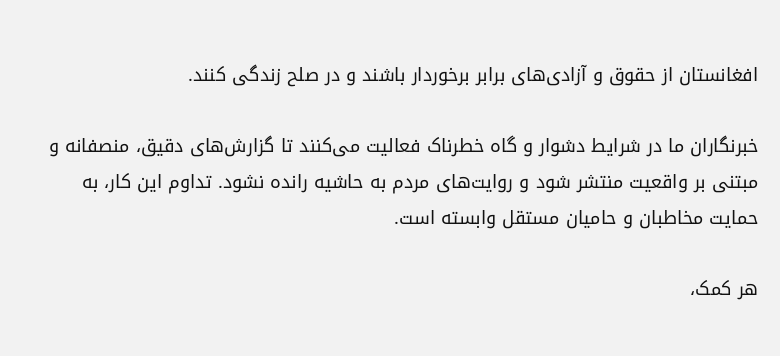افغانستان از حقوق و آزادی‌های برابر برخوردار باشند و در صلح زندگی کنند.

خبرنگاران ما در شرایط دشوار و گاه خطرناک فعالیت می‌کنند تا گزارش‌های دقیق، منصفانه و مبتنی بر واقعیت منتشر شود و روایت‌های مردم به حاشیه رانده نشود. تداوم این کار، به حمایت مخاطبان و حامیان مستقل وابسته است.

هر کمک،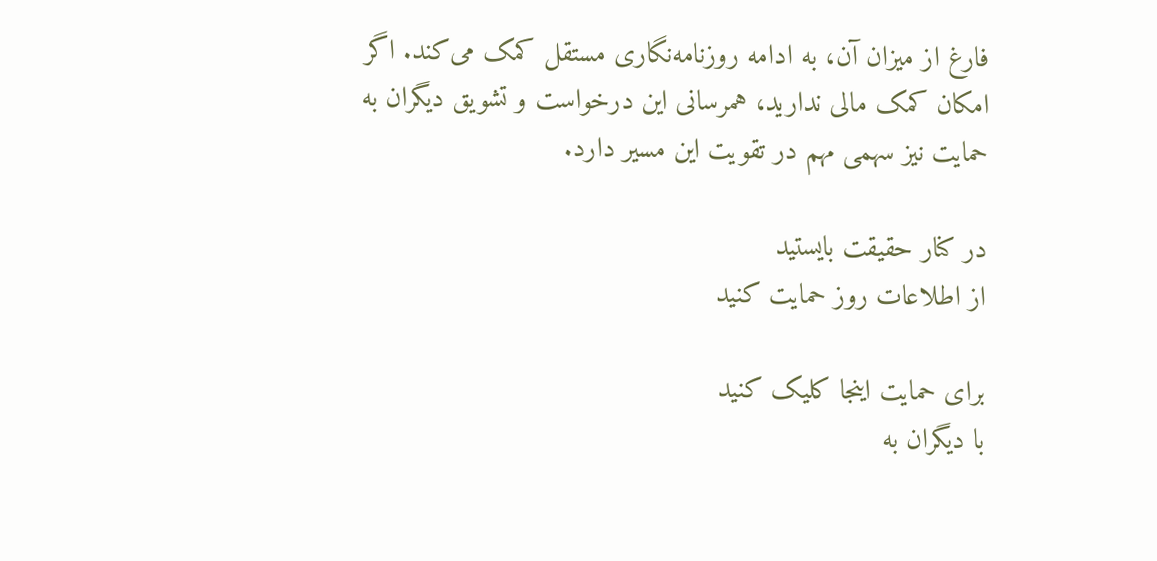فارغ از میزان آن، به ادامه روزنامه‌نگاری مستقل کمک می‌کند. اگر امکان کمک مالی ندارید، همرسانی این درخواست و تشویق دیگران به حمایت نیز سهمی مهم در تقویت این مسیر دارد.

در کنار حقیقت بایستید
از اطلاعات روز حمایت کنید

برای حمایت اینجا کلیک کنید
با دیگران به‌‌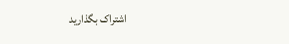اشتراک بگذارید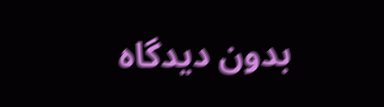بدون دیدگاه